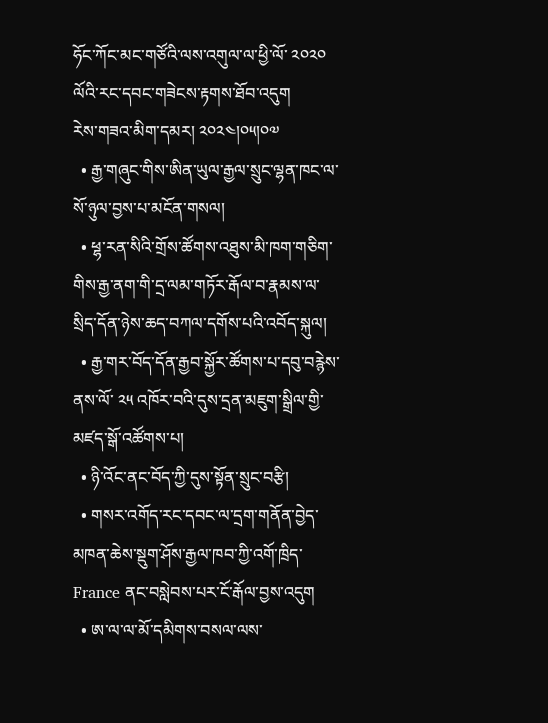ཧོང་ཀོང་མང་གཙོའི་ལས་འགུལ་ལ་ཕྱི་ལོ་ ༢༠༢༠ ལོའི་རང་དབང་གཟེངས་རྟགས་ཐོབ་འདུག
རེས་གཟའ་མིག་དམར། ༢༠༢༤།༠༥།༠༧
  • རྒྱ་གཞུང་གིས་ཨིན་ཡུལ་རྒྱལ་སྲུང་ལྷན་ཁང་ལ་སོ་ཉུལ་བྱས་པ་མངོན་གསལ།
  • ཕྷ་རན་སིའི་གྲོས་ཚོགས་འཐུས་མི་ཁག་གཅིག་གིས་རྒྱ་ནག་གི་དྲ་ལམ་གཏོར་རྒོལ་བ་རྣམས་ལ་སྲིད་དོན་ཉེས་ཆད་བཀལ་དགོས་པའི་འབོད་སྐུལ།
  • རྒྱ་གར་བོད་དོན་རྒྱབ་སྐྱོར་ཚོགས་པ་དབུ་བརྙེས་ནས་ལོ་ ༢༥ འཁོར་བའི་དུས་དྲན་མཇུག་སྒྲིལ་གྱི་མཛད་སྒོ་འཚོགས་པ།
  • ཉི་འོང་ནང་བོད་ཀྱི་དུས་སྟོན་སྲུང་བརྩི།
  • གསར་འགོད་རང་དབང་ལ་དྲག་གནོན་བྱེད་མཁན་ཆེས་སྡུག་ཤོས་རྒྱལ་ཁབ་ཀྱི་འགོ་ཁྲིད་ France ནང་བསླེབས་པར་ངོ་རྒོལ་བྱས་འདུག
  • ཨ་ལ་ལ་མོ་དམིགས་བསལ་ལས་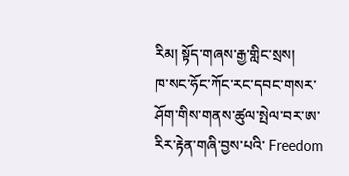རིམ། སྟོད་གཞས་རྒྱ་གླིང་སྲས།
ཁ་སང་ཧོང་ཀོང་རང་དབང་གསར་ཤོག་གིས་གནས་ཚུལ་སྤེལ་བར་ཨ་རིར་རྟེན་གཞི་བྱས་པའི་ Freedom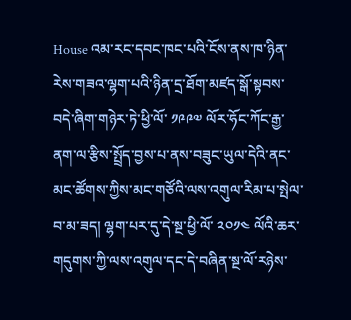House འམ་རང་དབང་ཁང་པའི་ངོས་ནས་ཁ་ཉིན་རེས་གཟའ་ལྷག་པའི་ཉིན་དྲ་ཐོག་མཛད་སྒོ་སྟབས་བདེ་ཞིག་གཉེར་ཏེ་ཕྱི་ལོ་ ༡༩༩༧ ལོར་ཧོང་ཀོང་རྒྱ་ནག་ལ་རྩིས་སྤྲོད་བྱས་པ་ནས་བཟུང་ཡུལ་དེའི་ནང་མང་ཚོགས་ཀྱིས་མང་གཙོའི་ལས་འགུལ་རིམ་པ་སྤེལ་བ་མ་ཟད། ལྷག་པར་དུ་དེ་སྔ་ཕྱི་ལོ་ ༢༠༡༤ ལོའི་ཆར་གདུགས་ཀྱི་ལས་འགུལ་དང་དེ་བཞིན་སྔ་ལོ་རཉེས་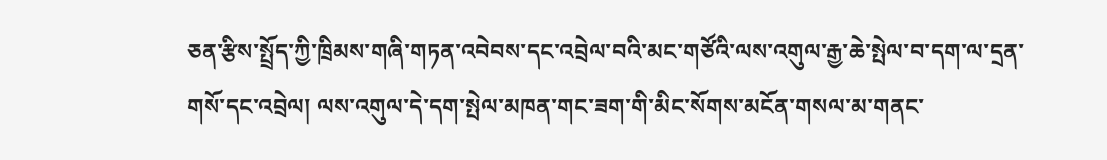ཅན་རྩིས་སྤྲོད་ཀྱི་ཁྲིམས་གཞི་གཏན་འབེབས་དང་འབྲེལ་བའི་མང་གཙོའི་ལས་འགུལ་རྒྱ་ཆེ་སྤེལ་བ་དག་ལ་དྲན་གསོ་དང་འབྲེལ། ལས་འགུལ་དེ་དག་སྤེལ་མཁན་གང་ཟག་གི་མིང་སོགས་མངོན་གསལ་མ་གནང་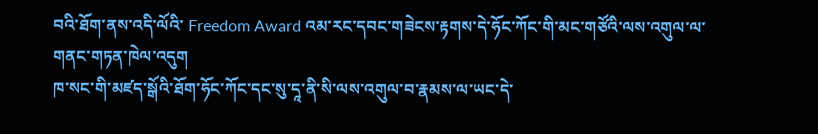བའི་ཐོག་ནས་འདི་ལོའི་ Freedom Award འམ་རང་དབང་གཟེངས་རྟགས་དེ་ཧོང་ཀོང་གི་མང་གཙོའི་ལས་འགུལ་ལ་གནང་གཏན་ཁེལ་འདུག
ཁ་སང་གི་མཛད་སྒོའི་ཐོག་ཧོང་ཀོང་དང་སུ་དཱ་ནི་སི་ལས་འགུལ་བ་རྣམས་ལ་ཡང་དེ་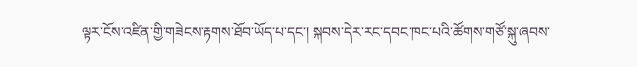ལྟར་ངོས་འཛིན་གྱི་གཟེངས་རྟགས་ཐོབ་ཡོད་པ་དང་། སྐབས་དེར་རང་དབང་ཁང་པའི་ཚོགས་གཙོ་སྐུ་ཞབས་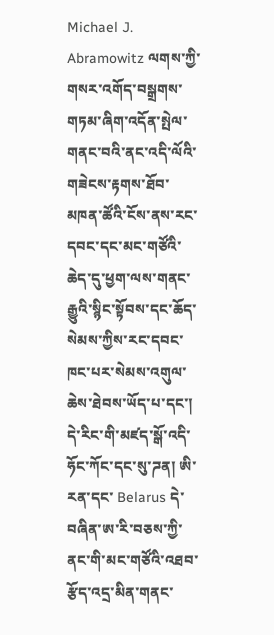Michael J. Abramowitz ལགས་ཀྱི་གསར་འགོད་བསྒྲགས་གཏམ་ཞིག་འདོན་སྤེལ་གནང་བའི་ནང་འདི་ལོའི་གཟེངས་རྟགས་ཐོབ་མཁན་ཚོའི་ངོས་ནས་རང་དབང་དང་མང་གཙོའི་ཆེད་དུ་ཕྱག་ལས་གནང་རྒྱུའི་སྙིང་སྟོབས་དང་ཆོད་སེམས་ཀྱིས་རང་དབང་ཁང་པར་སེམས་འགུལ་ཆེས་ཐེབས་ཡོད་པ་དང་། དེ་རིང་གི་མཛད་སྒོ་འདི་ཧོང་ཀོང་དང་སུ་ཌན། ཨི་རན་དང་ Belarus དེ་བཞིན་ཨ་རི་བཅས་ཀྱི་ནང་གི་མང་གཙོའི་འཐབ་རྩོད་འདྲ་མིན་གནང་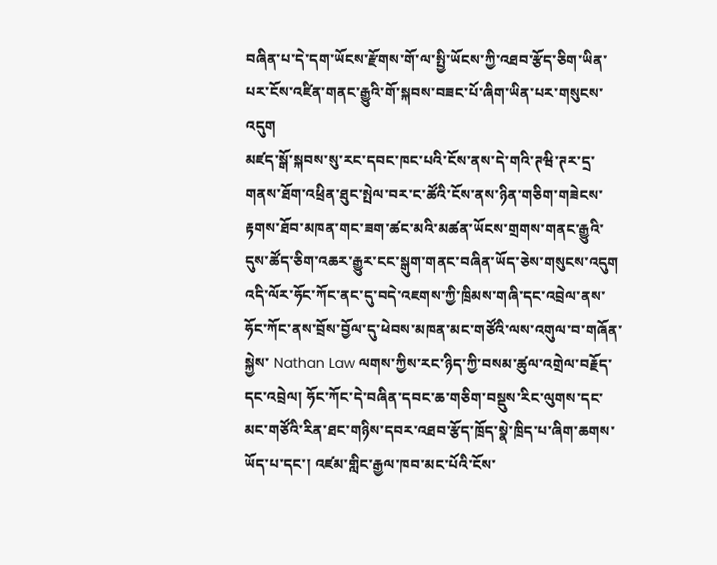བཞིན་པ་དེ་དག་ཡོངས་རྫོགས་གོ་ལ་སྤྱི་ཡོངས་ཀྱི་འཐབ་རྩོད་ཅིག་ཡིན་པར་ངོས་འཛིན་གནང་རྒྱུའི་གོ་སྐབས་བཟང་པོ་ཞིག་ཡིན་པར་གསུངས་འདུག
མཛད་སྒོ་སྐབས་སུ་རང་དབང་ཁང་པའི་ངོས་ནས་དེ་གའི་ཊཝི་ཊར་དྲ་གནས་ཐོག་འཕྲིན་ཐུང་སྤེལ་བར་ང་ཚོའི་ངོས་ནས་ཉིན་གཅིག་གཟེངས་རྟགས་ཐོབ་མཁན་གང་ཟག་ཚང་མའི་མཚན་ཡོངས་གྲགས་གནང་རྒྱུའི་དུས་ཚོད་ཅིག་འཆར་རྒྱུར་ངང་སྒུག་གནང་བཞིན་ཡོད་ཅེས་གསུངས་འདུག འདི་ལོར་ཧོང་ཀོང་ནང་དུ་བདེ་འཇགས་ཀྱི་ཁྲིམས་གཞི་དང་འབྲེལ་ནས་ཧོང་ཀོང་ནས་བྲོས་བྱོལ་དུ་ཕེབས་མཁན་མང་གཙོའི་ལས་འགུལ་བ་གཞོན་སྐྱེས་ Nathan Law ལགས་ཀྱིས་རང་ཉིད་ཀྱི་བསམ་ཚུལ་འགྲེལ་བརྗོད་དང་འབྲེལ། ཧོང་ཀོང་དེ་བཞིན་དབང་ཆ་གཅིག་བསྡུས་རིང་ལུགས་དང་མང་གཙོའི་རིན་ཐང་གཉིས་དབར་འཐབ་རྩོད་ཁྲོད་སྣེ་ཁྲིད་པ་ཞིག་ཆགས་ཡོད་པ་དང་། འཛམ་གླིང་རྒྱལ་ཁབ་མང་པོའི་ངོས་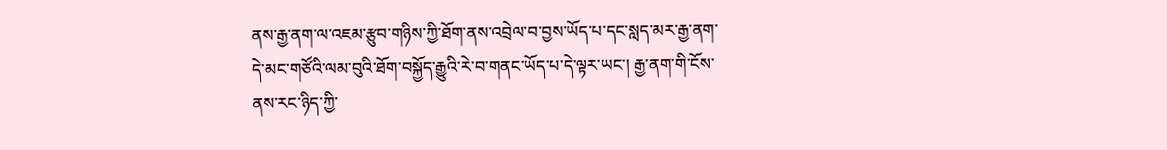ནས་རྒྱ་ནག་ལ་འཇམ་རྩུབ་གཉིས་ཀྱི་ཐོག་ནས་འབྲེལ་བ་བྱས་ཡོད་པ་དང་སླད་མར་རྒྱ་ནག་དེ་མང་གཙོའི་ལམ་བུའི་ཐོག་བསྐྱོད་རྒྱུའི་རེ་བ་གནང་ཡོད་པ་དེ་ལྟར་ཡང་། རྒྱ་ནག་གི་ངོས་ནས་རང་ཉིད་ཀྱི་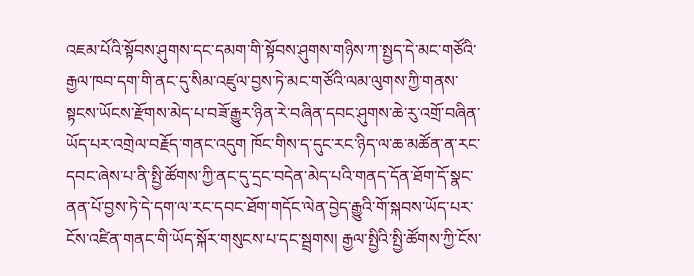འཇམ་པོའི་སྟོབས་ཤུགས་དང་དམག་གི་སྟོབས་ཤུགས་གཉིས་ཀ་སྤྱད་དེ་མང་གཙོའི་རྒྱལ་ཁབ་དག་གི་ནང་དུ་སིམ་འཛུལ་བྱས་ཏེ་མང་གཙོའི་ལམ་ལུགས་ཀྱི་གནས་སྟངས་ཡོངས་རྫོགས་མེད་པ་བཟོ་རྒྱུར་ཉིན་རེ་བཞིན་དབང་ཤུགས་ཆེ་རུ་འགྲོ་བཞིན་ཡོད་པར་འགྲེལ་བརྗོད་གནང་འདུག ཁོང་གིས་ད་དུང་རང་ཉིད་ལ་ཆ་མཚོན་ན་རང་དབང་ཞེས་པ་ནི་སྤྱི་ཚོགས་ཀྱི་ནང་དུ་དྲང་བདེན་མེད་པའི་གནད་དོན་ཐོག་དོ་སྣང་ནན་པོ་བྱས་ཏེ་དེ་དག་ལ་རང་དབང་ཐོག་གདོང་ལེན་བྱེད་རྒྱུའི་གོ་སྐབས་ཡོད་པར་ངོས་འཛིན་གནང་གི་ཡོད་སྐོར་གསུངས་པ་དང་སྦྲགས། རྒྱལ་སྤྱིའི་སྤྱི་ཚོགས་ཀྱི་ངོས་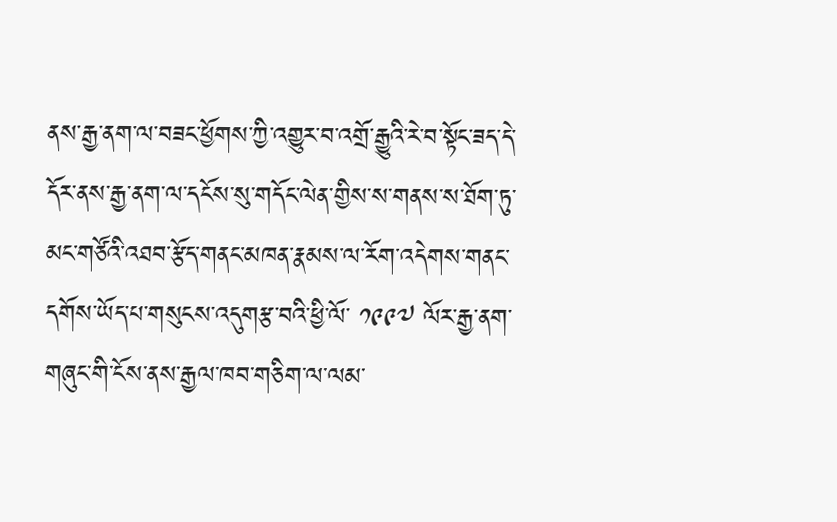ནས་རྒྱ་ནག་ལ་བཟང་ཕྱོགས་ཀྱི་འགྱུར་བ་འགྲོ་རྒྱུའི་རེ་བ་སྟོང་ཟད་དེ་དོར་ནས་རྒྱ་ནག་ལ་དངོས་སུ་གདོང་ལེན་གྱིས་ས་གནས་ས་ཐོག་ཏུ་མང་གཙོའི་འཐབ་རྩོད་གནང་མཁན་རྣམས་ལ་རོག་འདེགས་གནང་དགོས་ཡོད་པ་གསུངས་འདུགརྩ་བའི་ཕྱི་ལོ་ ༡༩༩༧ ལོར་རྒྱ་ནག་གཞུང་གི་ངོས་ནས་རྒྱལ་ཁབ་གཅིག་ལ་ལམ་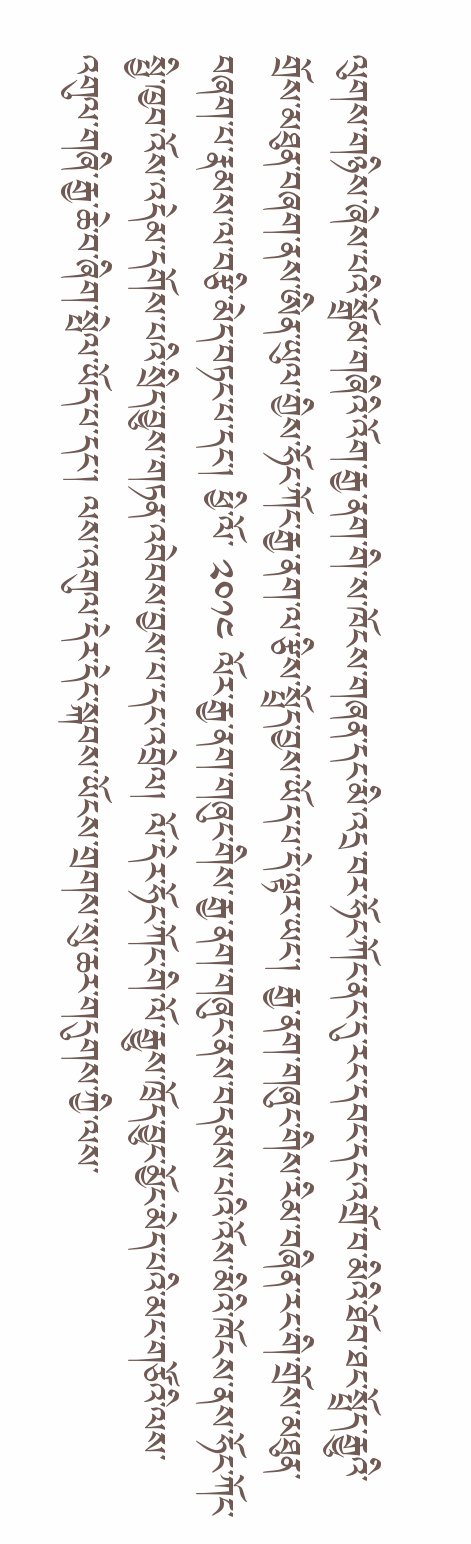ལུགས་གཉིས་ཞེས་པའི་སྒྲོམ་གཞིའི་འོག་རྒྱ་ནག་གི་ས་ཁོངས་གཞན་དང་མི་འདྲ་བར་ཧོང་ཀོང་ནང་དུ་རང་དབང་དང་འགྲོ་བ་མིའི་ཐོབ་ཐང་སྤྲོད་རྒྱུའི་གྲོས་མཐུན་བཞག་ནས་ཨིན་ཡུལ་གྱིས་ཧོང་ཀོང་རྒྱ་ནག་ལ་རྩིས་སྤྲོད་བྱས་ཡོད་པ་དེ་ལྟར་ཡང་། རྒྱ་ནག་གཞུང་གིས་རིམ་བཞིན་རང་གི་གྲོས་མཐུན་བཞག་པ་རྣམས་ལ་བརྩི་མེད་བཏང་པ་དང་། ཕྱི་ལོ་ ༢༠༡༤ ལོར་རྒྱ་ནག་གཞུང་གིས་རྒྱ་ནག་གཞུང་ནས་བདམས་པའི་འོས་མིའི་ཁོངས་ནས་ཧོང་ཀོང་སྤྱི་ཁྱབ་འོས་འདེམ་དགོས་པའི་སྲིད་བྱུས་གཏན་འབེབས་བྱས་པ་དང་འབྲེལ། ལོ་དེར་ཧོང་ཀོང་གི་ལོ་རྒྱུས་ཁྲོད་བྱུང་མྱོང་མེད་པའི་མང་གཙོའི་ལས་འགུལ་གཞི་རྒྱ་ཆེ་བ་ཞིག་སྤེལ་ཡོད་པ་དང་། ལས་འགུལ་དེར་དེང་སྐབས་ཡོངས་གྲགས་སུ་ཆར་གདུགས་ཀྱི་ལས་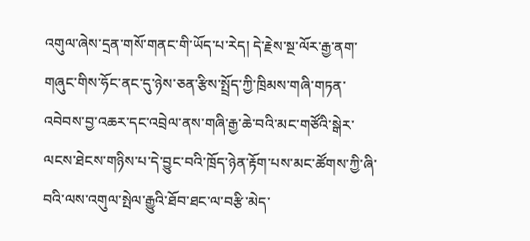འགུལ་ཞེས་དྲན་གསོ་གནང་གི་ཡོད་པ་རེད། དེ་རྗེས་སྔ་ལོར་རྒྱ་ནག་གཞུང་གིས་ཧོང་ནང་དུ་ཉེས་ཅན་རྩིས་སྤྲོད་ཀྱི་ཁྲིམས་གཞི་གཏན་འབེབས་བྱ་འཆར་དང་འབྲེལ་ནས་གཞི་རྒྱ་ཆེ་བའི་མང་གཙོའི་སྒེར་ལངས་ཐེངས་གཉིས་པ་དེ་བྱུང་བའི་ཁྲོད་ཉེན་རྟོག་པས་མང་ཚོགས་ཀྱི་ཞི་བའི་ལས་འགུལ་སྤེལ་རྒྱུའི་ཐོབ་ཐང་ལ་བརྩི་མེད་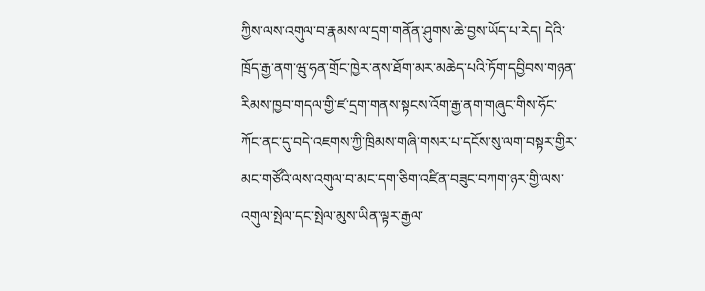ཀྱིས་ལས་འགུལ་བ་རྣམས་ལ་དྲག་གནོན་ཤུགས་ཆེ་བྱས་ཡོད་པ་རེད། དེའི་ཁྲོད་རྒྱ་ནག་ཝུ་ཧན་གྲོང་ཁྱེར་ནས་ཐོག་མར་མཆེད་པའི་ཏོག་དབྱིབས་གཉན་རིམས་ཁྱབ་གདལ་གྱི་ཛ་དྲག་གནས་སྟངས་འོག་རྒྱ་ནག་གཞུང་གིས་ཧོང་ཀོང་ནང་དུ་བདེ་འཇགས་ཀྱི་ཁྲིམས་གཞི་གསར་པ་དངོས་སུ་ལག་བསྟར་གྱིར་མང་གཙོའི་ལས་འགུལ་བ་མང་དག་ཅིག་འཛིན་བཟུང་བཀག་ཉར་གྱི་ལས་འགུལ་སྤེལ་དང་སྤེལ་མུས་ཡིན་ལྟར་རྒྱལ་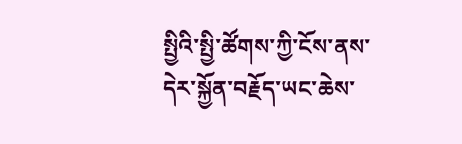སྤྱིའི་སྤྱི་ཚོགས་ཀྱི་ངོས་ནས་དེར་སྐྱོན་བརྗོད་ཡང་ཆེས་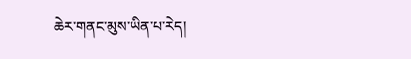ཆེར་གནང་མུས་ཡིན་པ་རེད།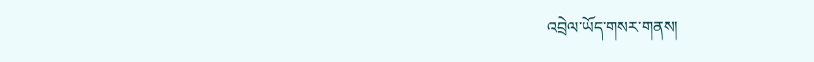འབྲེལ་ཡོད་གསར་གནས།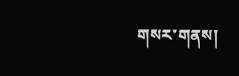གསར་གནས།